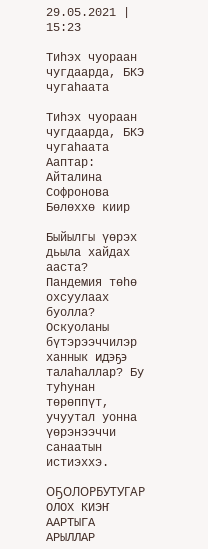29.05.2021 | 15:23

Тиһэх чуораан чугдаарда, БКЭ чугаһаата

Тиһэх чуораан чугдаарда, БКЭ чугаһаата
Ааптар: Айталина Софронова
Бөлөххө киир

Быйылгы үөрэх дьыла хайдах ааста? Пандемия төһө охсуулаах буолла? Оскуоланы бүтэрээччилэр ханнык идэҕэ талаһаллар? Бу туһунан төрөппүт, учуутал уонна үөрэнээччи санаатын истиэххэ.

ОҔОЛОРБУТУГАР ОЛОХ КИЭҤ ААРТЫГА АРЫЛЛАР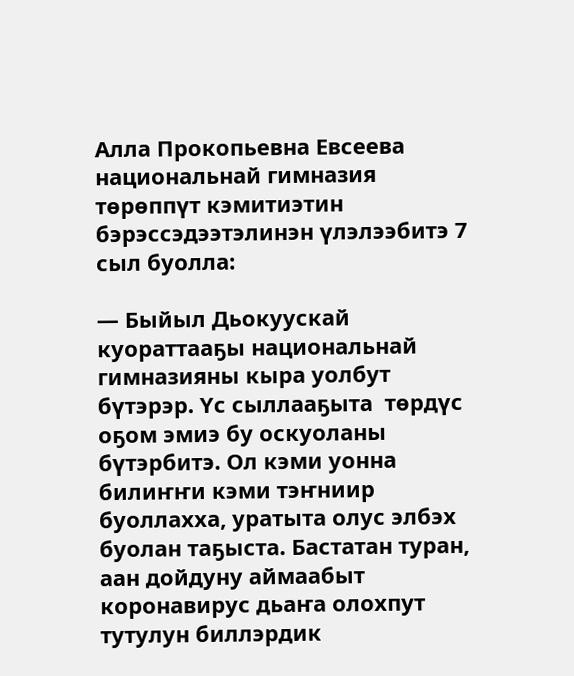Алла Прокопьевна Евсеева национальнай гимназия төрөппүт кэмитиэтин бэрэссэдээтэлинэн үлэлээбитэ 7 сыл буолла:

— Быйыл Дьокуускай куораттааҕы национальнай гимназияны кыра уолбут бүтэрэр. Үс сыллааҕыта  төрдүс оҕом эмиэ бу оскуоланы бүтэрбитэ. Ол кэми уонна билиҥҥи кэми тэҥниир буоллахха, уратыта олус элбэх буолан таҕыста. Бастатан туран, аан дойдуну аймаабыт коронавирус дьаҥа олохпут тутулун биллэрдик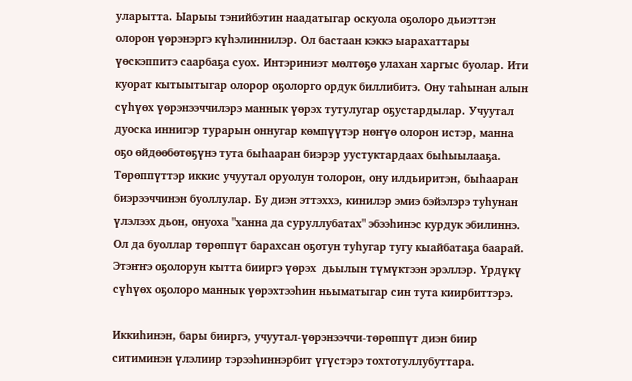уларытта. Ыарыы тэнийбэтин наадатыгар оскуола оҕолоро дьиэттэн олорон үөрэнэргэ күһэлиннилэр. Ол бастаан кэккэ ыарахаттары үөскэппитэ саарбаҕа суох. Интэриниэт мөлтөҕө улахан харгыс буолар. Ити куорат кытыытыгар олорор оҕолорго ордук биллибитэ. Ону таһынан алын сүһүөх үөрэнээччилэрэ маннык үөрэх тутулугар оҕустардылар. Учуутал дуоска иннигэр турарын оннугар көмпүүтэр нөҥүө олорон истэр, манна оҕо өйдөөбөтөҕүнэ тута быһааран биэрэр уустуктардаах быһыылааҕа.  Төрөппүттэр иккис учуутал оруолун толорон, ону илдьиритэн, быһааран биэрээччинэн буоллулар. Бу диэн эттэххэ, кинилэр эмиэ бэйэлэрэ туһунан үлэлээх дьон, онуоха "ханна да суруллубатах" эбээһинэс курдук эбилиннэ. Ол да буоллар төрөппүт барахсан оҕотун туһугар тугу кыайбатаҕа баарай. Этэҥҥэ оҕолорун кытта бииргэ үөрэх  дьылын түмүктээн эрэллэр. Үрдүкү сүһүөх оҕолоро маннык үөрэхтээһин ньыматыгар син тута киирбиттэрэ.

Иккиһинэн, бары бииргэ, учуутал-үөрэнээччи-төрөппүт диэн биир ситиминэн үлэлиир тэрээһиннэрбит үгүстэрэ тохтотуллубуттара.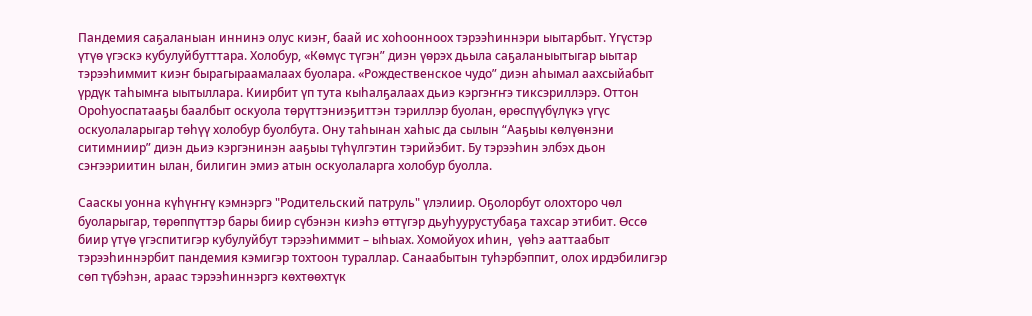Пандемия саҕаланыан иннинэ олус киэҥ, баай ис хоһоонноох тэрээһиннэри ыытарбыт. Үгүстэр үтүө үгэскэ кубулуйбутттара. Холобур, «Көмүс түгэн” диэн үөрэх дьыла саҕаланыытыгар ыытар тэрээһиммит киэҥ бырагыраамалаах буолара. «Рождественское чудо” диэн аһымал аахсыйабыт үрдүк таһымҥа ыытыллара. Киирбит үп тута кыһалҕалаах дьиэ кэргэҥҥэ тиксэриллэрэ. Оттон Ороһуоспатааҕы баалбыт оскуола төрүттэниэҕиттэн тэриллэр буолан, өрөспүүбүлүкэ үгүс оскуолаларыгар төһүү холобур буолбута. Ону таһынан хаһыс да сылын “Ааҕыы көлүөнэни ситимниир” диэн дьиэ кэргэнинэн ааҕыы түһүлгэтин тэрийэбит. Бу тэрээһин элбэх дьон сэҥээриитин ылан, билигин эмиэ атын оскуолаларга холобур буолла.

Сааскы уонна күһүҥҥү кэмнэргэ "Родительский патруль" үлэлиир. Оҕолорбут олохторо чөл буоларыгар, төрөппүттэр бары биир сүбэнэн киэһэ өттүгэр дьуһуурустубаҕа тахсар этибит. Өссө биир үтүө үгэспитигэр кубулуйбут тэрээһиммит – ыһыах. Хомойуох иһин,  үөһэ ааттаабыт тэрээһиннэрбит пандемия кэмигэр тохтоон тураллар. Санаабытын туһэрбэппит, олох ирдэбилигэр сөп түбэһэн, араас тэрээһиннэргэ көхтөөхтүк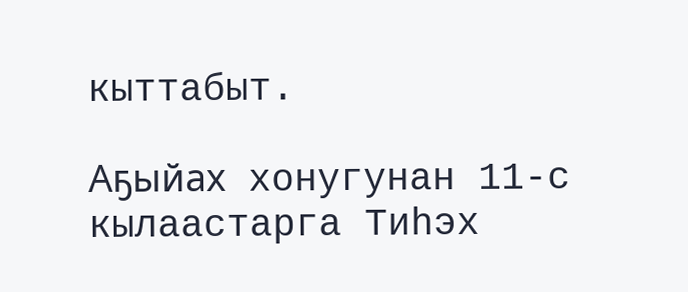кыттабыт.

Аҕыйах хонугунан 11-с кылаастарга Тиһэх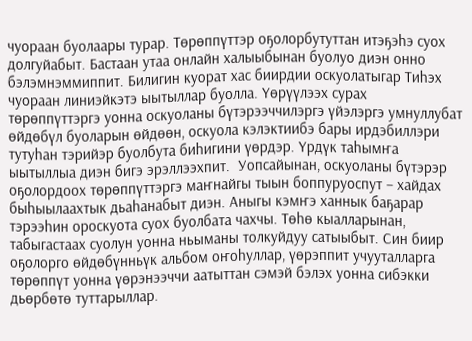чуораан буолаары турар. Төрөппүттэр оҕолорбутуттан итэҕэһэ суох долгуйабыт. Бастаан утаа онлайн халыыбынан буолуо диэн онно бэлэмнэммиппит. Билигин куорат хас биирдии оскуолатыгар Тиһэх чуораан линиэйкэтэ ыытыллар буолла. Үөрүүлээх сурах төрөппүттэргэ уонна оскуоланы бүтэрээччилэргэ үйэлэргэ умнуллубат өйдөбүл буоларын өйдөөн, оскуола кэлэктиибэ бары ирдэбиллэри тутуһан тэрийэр буолбута биһигини үөрдэр. Үрдүк таһымҥа ыытыллыа диэн бигэ эрэллээхпит.  Уопсайынан, оскуоланы бүтэрэр оҕолордоох төрөппүттэргэ маҥнайгы тыын боппуруоспут – хайдах быһыылаахтык дьаһанабыт диэн. Аныгы кэмҥэ ханнык баҕарар тэрээһин ороскуота суох буолбата чахчы. Төһө кыалларынан, табыгастаах суолун уонна ньыманы толкуйдуу сатыыбыт. Син биир оҕолорго өйдөбүнньүк альбом оҥоһуллар, үөрэппит учууталларга төрөппүт уонна үөрэнээччи аатыттан сэмэй бэлэх уонна сибэкки дьөрбөтө туттарыллар.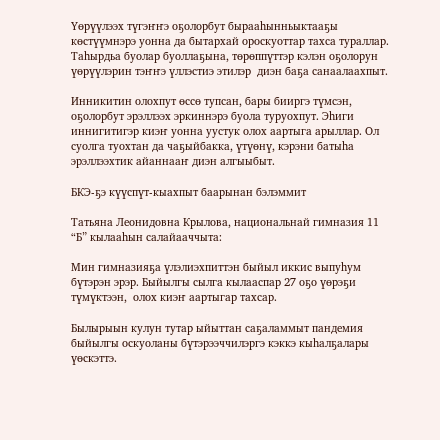Үөрүүлээх түгэҥҥэ оҕолорбут бырааһынньыктааҕы көстүүмнэрэ уонна да бытархай ороскуоттар тахса тураллар. Таһырдьа буолар буоллаҕына, төрөппүттэр кэлэн оҕолорун үөрүүлэрин тэҥҥэ үллэстиэ этилэр  диэн баҕа санаалаахпыт.

Инникитин олохпут өссө тупсан, бары бииргэ түмсэн, оҕолорбут эрэллээх эркиннэрэ буола туруохпут. Эһиги иннигитигэр киэҥ уонна уустук олох аартыга арыллар. Ол суолга туохтан да чаҕыйбакка, үтүөнү, кэрэни батыһа эрэллээхтик айаннааҥ диэн алгыыбыт.

БКЭ-ҕэ күүспүт-кыахпыт баарынан бэлэммит

Татьяна Леонидовна Крылова, национальнай гимназия 11 “Б” кылааһын салайааччыта:

Мин гимназияҕа үлэлиэхпиттэн быйыл иккис выпуһум бүтэрэн эрэр. Быйылгы сылга кылааспар 27 оҕо үөрэҕи түмүктээн,  олох киэҥ аартыгар тахсар.

Былырыын кулун тутар ыйыттан саҕаламмыт пандемия быйылгы оскуоланы бүтэрээччилэргэ кэккэ кыһалҕалары үөскэттэ.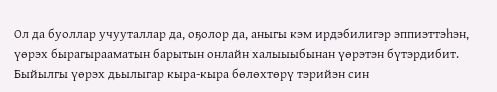Ол да буоллар учууталлар да, оҕолор да, аныгы кэм ирдэбилигэр эппиэттэһэн, үөрэх бырагырааматын барытын онлайн халыыыбынан үөрэтэн бүтэрдибит. Быйылгы үөрэх дьылыгар кыра-кыра бөлөхтөрү тэрийэн син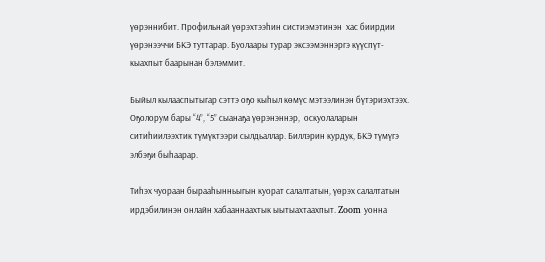үөрэннибит. Профильнай үөрэхтээһин систиэмэтинэн  хас биирдии үөрэнээччи БКЭ туттарар. Буолаары турар эксээмэннэргэ күүспүт-кыахпыт баарынан бэлэммит.

Быйыл кылааспытыгар сэттэ оҕо кыһыл көмүс мэтээлинэн бүтэриэхтээх. Оҕолорум бары “4”, “5” сыанаҕа үөрэнэннэр,  оскуолаларын ситиһиилээхтик түмүктээри сылдьаллар. Биллэрин курдук, БКЭ түмүгэ элбэҕи быһаарар.

Тиһэх чуораан бырааһынньыгын куорат салалтатын, үөрэх салалтатын ирдэбилинэн онлайн хабааннаахтык ыытыахтаахпыт. Zoom уонна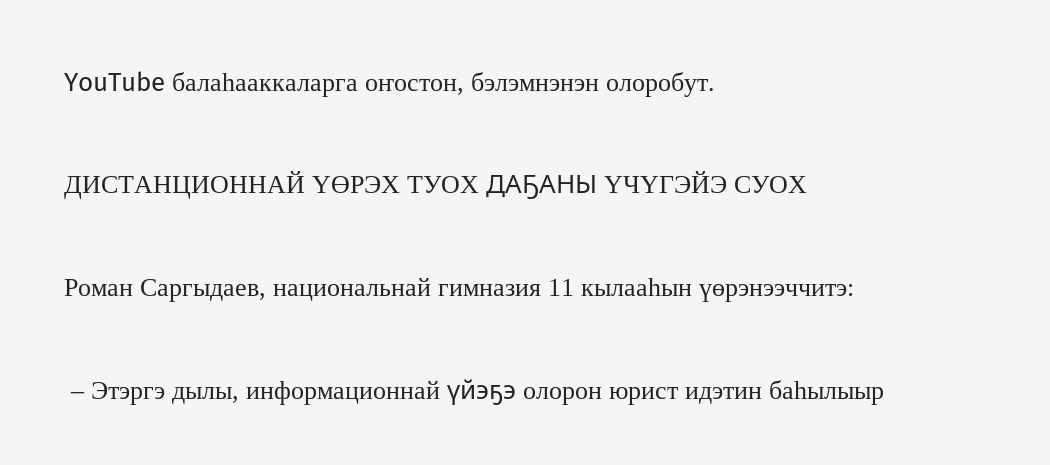YouTube балаһааккаларга оҥостон, бэлэмнэнэн олоробут.

ДИСТАНЦИОННАЙ ҮӨРЭХ ТУОХ ДАҔАНЫ ҮЧҮГЭЙЭ СУОХ

Роман Саргыдаев, национальнай гимназия 11 кылааһын үөрэнээччитэ:

 – Этэргэ дылы, информационнай үйэҕэ олорон юрист идэтин баһылыыр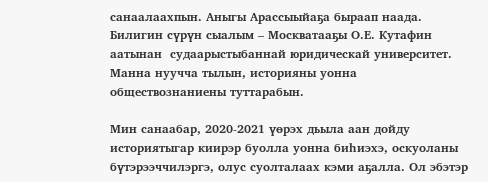санаалаахпын. Аныгы Арассыыйаҕа быраап наада. Билигин сүрүн сыалым – Москватааҕы О.Е. Кутафин аатынан  судаарыстыбаннай юридическай университет. Манна нуучча тылын, историяны уонна обществознаниены туттарабын.

Мин санаабар, 2020-2021 үөрэх дьыла аан дойду историятыгар киирэр буолла уонна биһиэхэ, оскуоланы бүтэрээччилэргэ, олус суолталаах кэми аҕалла. Ол эбэтэр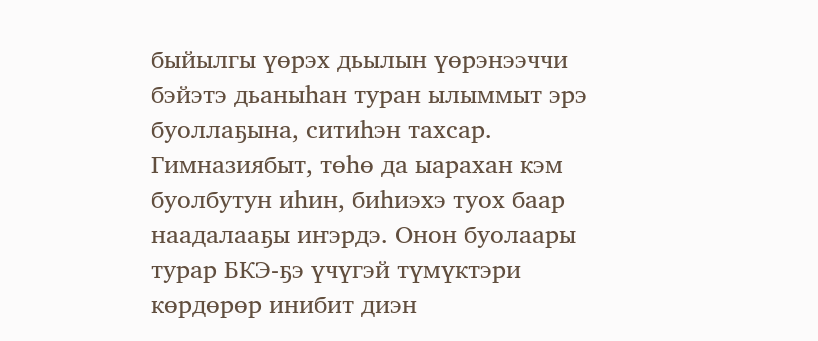быйылгы үөрэх дьылын үөрэнээччи бэйэтэ дьаныһан туран ылыммыт эрэ буоллаҕына, ситиһэн тахсар. Гимназиябыт, төһө да ыарахан кэм буолбутун иһин, биһиэхэ туох баар наадалааҕы иҥэрдэ. Онон буолаары турар БКЭ-ҕэ үчүгэй түмүктэри көрдөрөр инибит диэн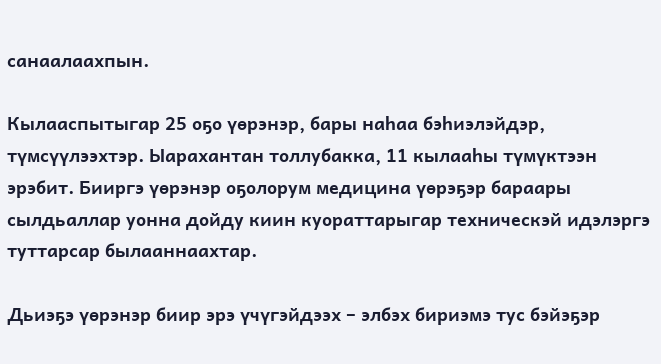санаалаахпын.

Кылааспытыгар 25 оҕо үөрэнэр, бары наһаа бэһиэлэйдэр, түмсүүлээхтэр. Ыарахантан толлубакка, 11 кылааһы түмүктээн эрэбит. Бииргэ үөрэнэр оҕолорум медицина үөрэҕэр бараары сылдьаллар уонна дойду киин куораттарыгар техническэй идэлэргэ туттарсар былааннаахтар.

Дьиэҕэ үөрэнэр биир эрэ үчүгэйдээх – элбэх бириэмэ тус бэйэҕэр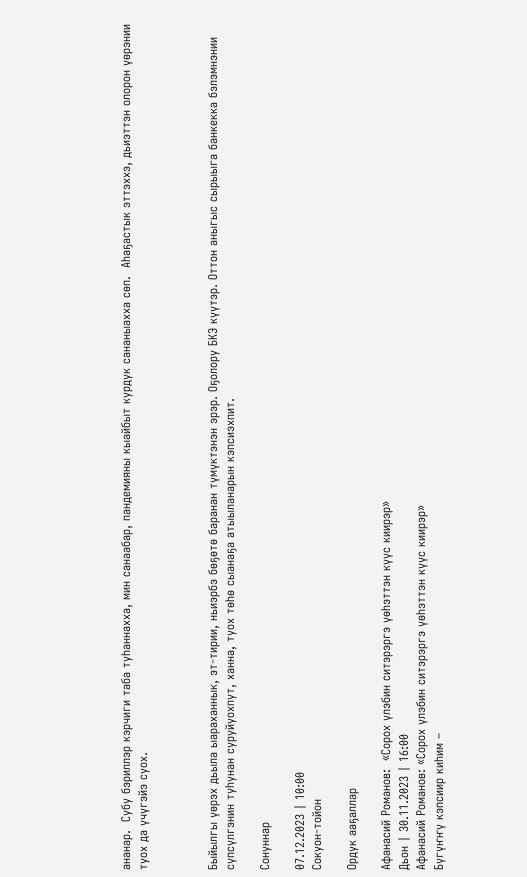ананар.  Субу бэриллэр кэрчиги таба туһаннахха, мин санаабар, пандемияны кыайбыт курдук сананыахха сөп.  Аһаҕастык эттэххэ, дьиэттэн олорон үөрэнии туох да үчүгэйэ суох.



Быйылгы үөрэх дьыла ыараханнык, эт-тирии, ньиэрбэ бөҕөтө баранан түмүктэнэн эрэр. Оҕолору БКЭ күүтэр. Оттон аныгыс сырыыга банкекка бэлэмнэнии сүпсүлгэнин туһунан суруйуохпут, ханна, туох төһө сыанаҕа атыыланарын кэпсиэхпит.

Сонуннар

07.12.2023 | 10:00
Сокуон-тойон

Ордук ааҕаллар

Афанасий Романов:  «Сорох үлэбин ситэрэргэ үөһэттэн күүс киирэр»
Дьон | 30.11.2023 | 16:00
Афанасий Романов: «Сорох үлэбин ситэрэргэ үөһэттэн күүс киирэр»
Бүгүҥҥү кэпсиир киһим –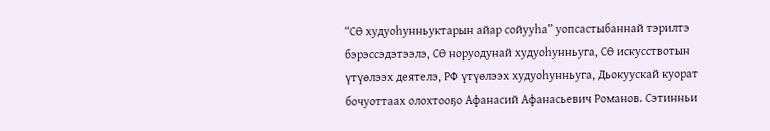“СӨ худуоһунньуктарын айар сойууһа” уопсастыбаннай тэрилтэ бэрэссэдэтээлэ, СӨ норуодунай худуоһунньуга, СӨ искусствотын үтүөлээх деятелэ, РФ үтүөлээх худуоһунньуга, Дьокуускай куорат бочуоттаах олохтооҕо Афанасий Афанасьевич Романов. Сэтинньи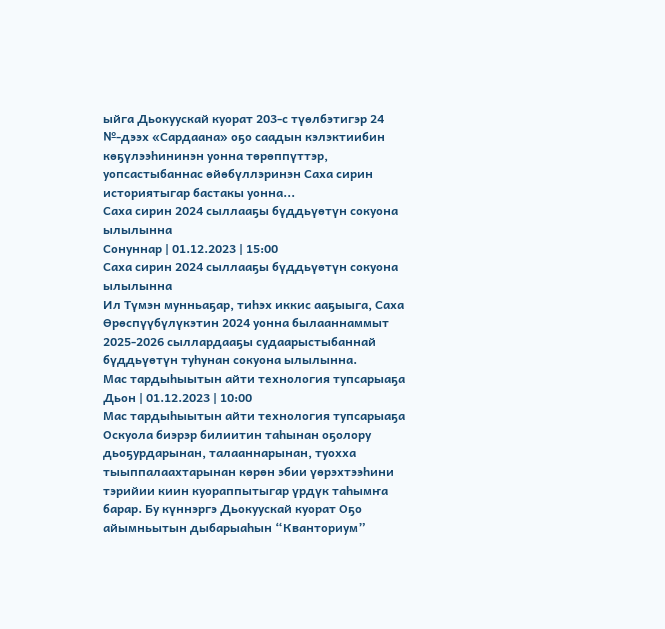ыйга Дьокуускай куорат 203-с түөлбэтигэр 24 №-дээх «Сардаана» оҕо саадын кэлэктиибин көҕүлээһининэн уонна төрөппүттэр, уопсастыбаннас өйөбүллэринэн Саха сирин историятыгар бастакы уонна...
Саха сирин 2024 сыллааҕы бүддьүөтүн сокуона ылылынна
Сонуннар | 01.12.2023 | 15:00
Саха сирин 2024 сыллааҕы бүддьүөтүн сокуона ылылынна
Ил Түмэн мунньаҕар, тиһэх иккис ааҕыыга, Саха Өрөспүүбүлүкэтин 2024 уонна былааннаммыт 2025-2026 сыллардааҕы судаарыстыбаннай бүддьүөтүн туһунан сокуона ылылынна.
Мас тардыһыытын айти технология тупсарыаҕа
Дьон | 01.12.2023 | 10:00
Мас тардыһыытын айти технология тупсарыаҕа
Оскуола биэрэр билиитин таһынан оҕолору дьоҕурдарынан, талааннарынан, туохха тыыппалаахтарынан көрөн эбии үөрэхтээһини тэрийии киин куораппытыгар үрдүк таһымҥа барар. Бу күннэргэ Дьокуускай куорат Оҕо айымньытын дыбарыаһын “Кванториум”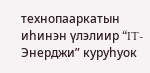технопааркатын иһинэн үлэлиир “IT-Энерджи” куруһуок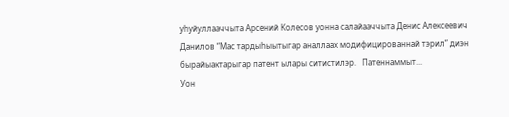уһуйуллааччыта Арсений Колесов уонна салайааччыта Денис Алексеевич Данилов “Мас тардыһыытыгар аналлаах модифицированнай тэрил” диэн бырайыактарыгар патент ылары ситистилэр.   Патеннаммыт...
Уон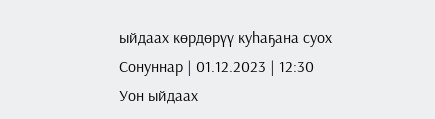ыйдаах көрдөрүү куһаҕана суох
Сонуннар | 01.12.2023 | 12:30
Уон ыйдаах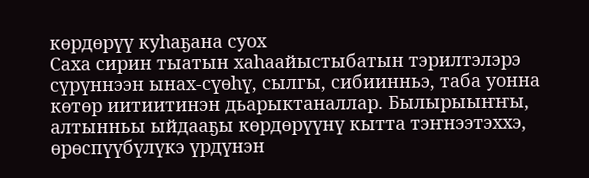көрдөрүү куһаҕана суох
Саха сирин тыатын хаһаайыстыбатын тэрилтэлэрэ сүрүннээн ынах-сүөһү, сылгы, сибиинньэ, таба уонна көтөр иитиитинэн дьарыктаналлар. Былырыыҥҥы, алтынньы ыйдааҕы көрдөрүүнү кытта тэҥнээтэххэ, өрөспүүбүлүкэ үрдүнэн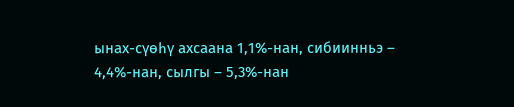ынах-сүөһү ахсаана 1,1%-нан, сибиинньэ – 4,4%-нан, сылгы – 5,3%-нан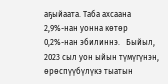аҕыйаата. Таба ахсаана 2,9%-нан уонна көтөр 0,2%-нан эбилиннэ.   Быйыл, 2023 сыл уон ыйын түмүгүнэн, өрөспүүбүлүкэ тыатын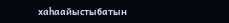хаһаайыстыбатын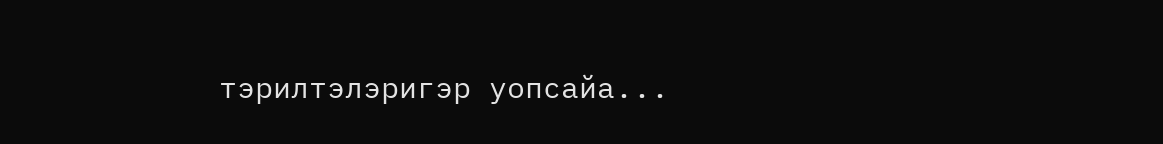тэрилтэлэригэр уопсайа...